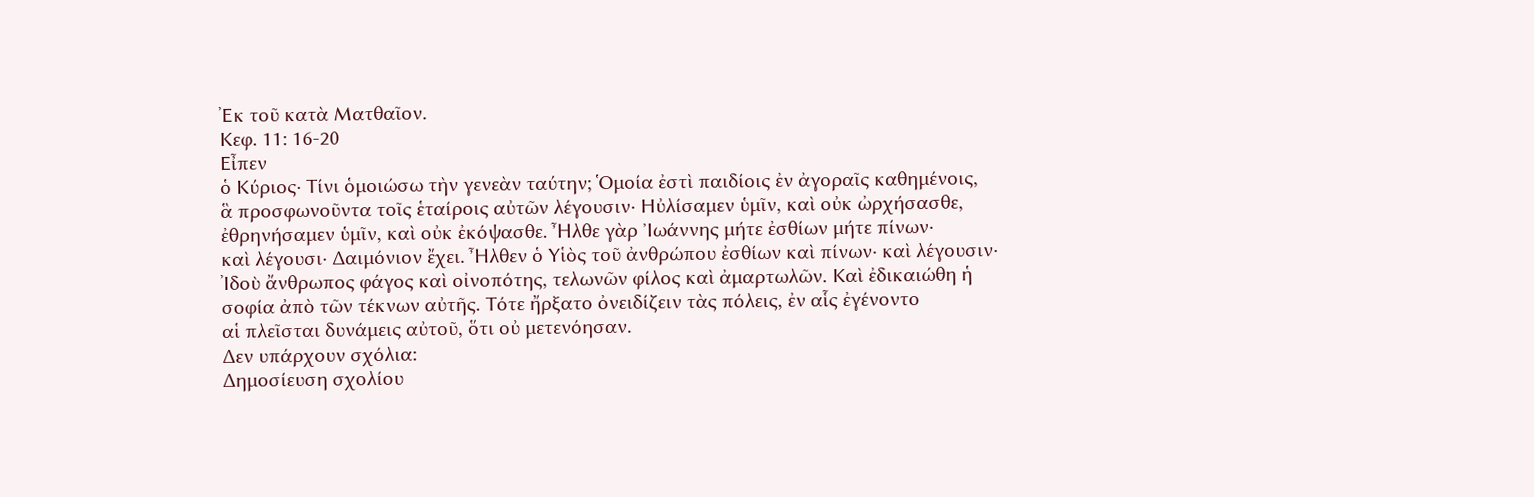Ἐκ τοῦ κατὰ Ματθαῖον.
Κεφ. 11: 16-20
Εἶπεν
ὁ Κύριος· Τίνι ὁμοιώσω τὴν γενεὰν ταύτην; Ὁμοία ἐστὶ παιδίοις ἐν ἀγοραῖς καθημένοις,
ἃ προσφωνοῦντα τοῖς ἑταίροις αὐτῶν λέγουσιν· Ηὐλίσαμεν ὑμῖν, καὶ οὐκ ὠρχήσασθε,
ἐθρηνήσαμεν ὑμῖν, καὶ οὐκ ἐκόψασθε. Ἦλθε γὰρ ᾿Ιωάννης μήτε ἐσθίων μήτε πίνων·
καὶ λέγουσι· Δαιμόνιον ἔχει. Ἦλθεν ὁ Υἱὸς τοῦ ἀνθρώπου ἐσθίων καὶ πίνων· καὶ λέγουσιν·
Ἰδοὺ ἄνθρωπος φάγος καὶ οἰνοπότης, τελωνῶν φίλος καὶ ἀμαρτωλῶν. Καὶ ἐδικαιώθη ἡ
σοφία ἀπὸ τῶν τέκνων αὐτῆς. Τότε ἤρξατο ὀνειδίζειν τὰς πόλεις, ἐν αἷς ἐγένοντο
αἱ πλεῖσται δυνάμεις αὐτοῦ, ὅτι οὐ μετενόησαν.
Δεν υπάρχουν σχόλια:
Δημοσίευση σχολίου